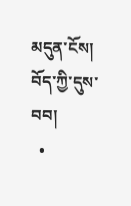མདུན་ངོས།
བོད་ཀྱི་དུས་བབ།
  •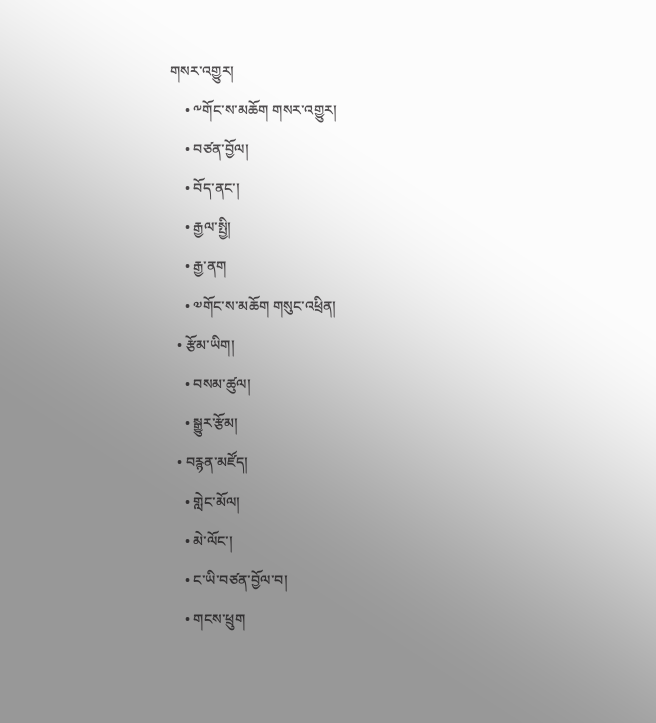གསར་འགྱུར།
    • ༸གོང་ས་མཆོག གསར་འགྱུར།
    • བཙན་བྱོལ།
    • བོད་ནང་།
    • རྒྱལ་སྤྱི།
    • རྒྱ་ནག
    • ༧གོང་ས་མཆོག གསུང་འཕྲིན།
  • རྩོམ་ཡིག།
    • བསམ་ཚུལ།
    • སྒྱུར་རྩོམ།
  • བརྙན་མཛོད།
    • གླེང་མོལ།
    • མེ་ལོང་།
    • ང་ཡི་བཙན་བྱོལ་བ།
    • གངས་ཕྲུག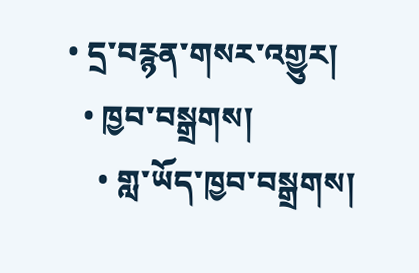• དྲ་བརྙན་གསར་འགྱུར།
  • ཁྱབ་བསྒྲགས།
    • གླ་ཡོད་ཁྱབ་བསྒྲགས།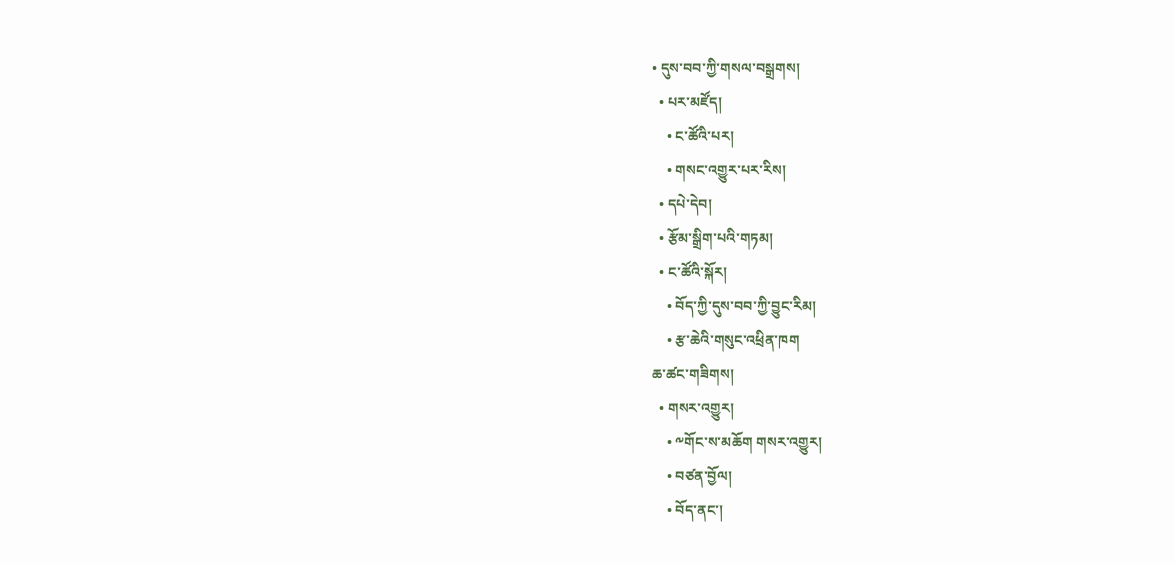• དུས་བབ་ཀྱི་གསལ་བསྒྲགས།
  • པར་མཛོད།
    • ང་ཚོའི་པར།
    • གསང་འགྱུར་པར་རིས།
  • དཔེ་དེབ།
  • རྩོམ་སྒྲིག་པའི་གཏམ།
  • ང་ཚོའི་སྐོར།
    • བོད་ཀྱི་དུས་བབ་ཀྱི་བྱུང་རིམ།
    • རྩ་ཆེའི་གསུང་འཕྲིན་ཁག
ཆ་ཚང་གཟིགས།
  • གསར་འགྱུར།
    • ༸གོང་ས་མཆོག གསར་འགྱུར།
    • བཙན་བྱོལ།
    • བོད་ནང་།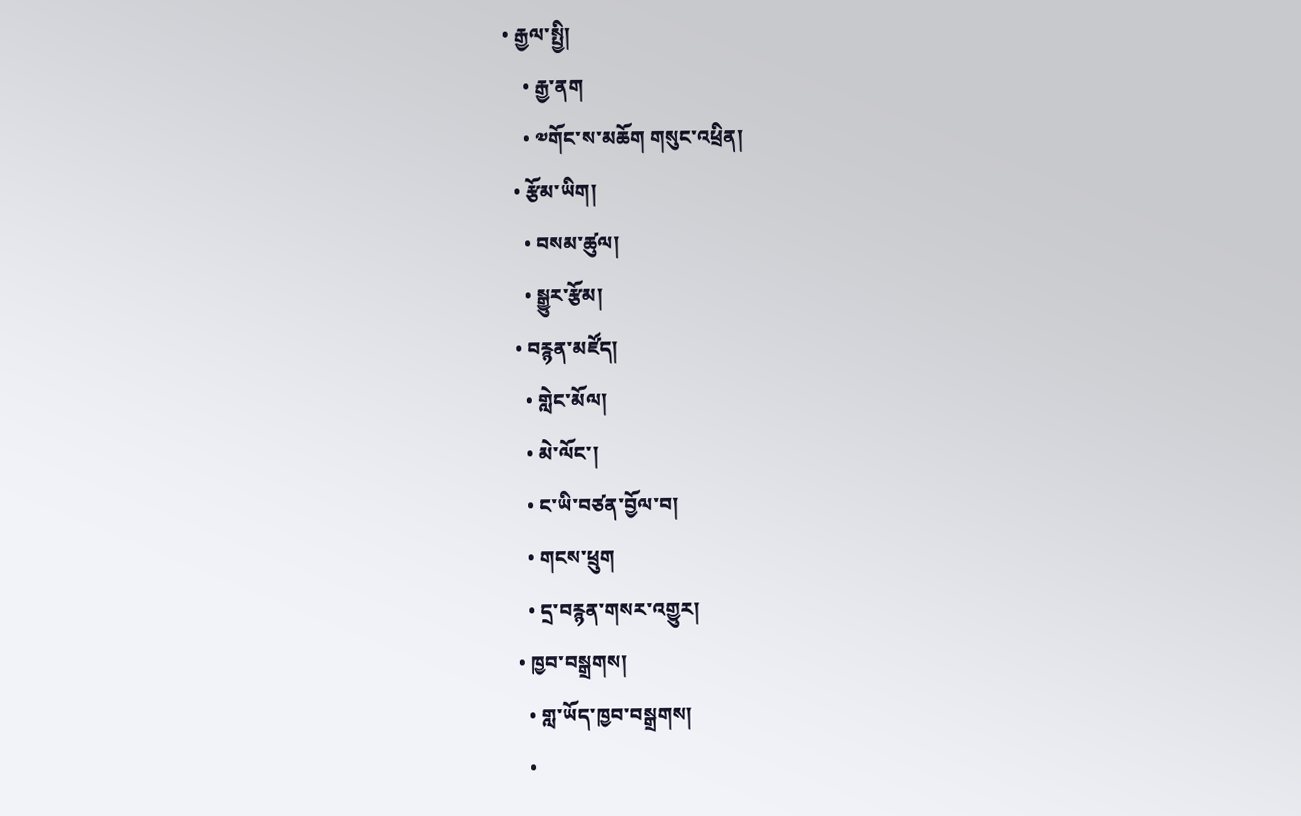• རྒྱལ་སྤྱི།
    • རྒྱ་ནག
    • ༧གོང་ས་མཆོག གསུང་འཕྲིན།
  • རྩོམ་ཡིག།
    • བསམ་ཚུལ།
    • སྒྱུར་རྩོམ།
  • བརྙན་མཛོད།
    • གླེང་མོལ།
    • མེ་ལོང་།
    • ང་ཡི་བཙན་བྱོལ་བ།
    • གངས་ཕྲུག
    • དྲ་བརྙན་གསར་འགྱུར།
  • ཁྱབ་བསྒྲགས།
    • གླ་ཡོད་ཁྱབ་བསྒྲགས།
    •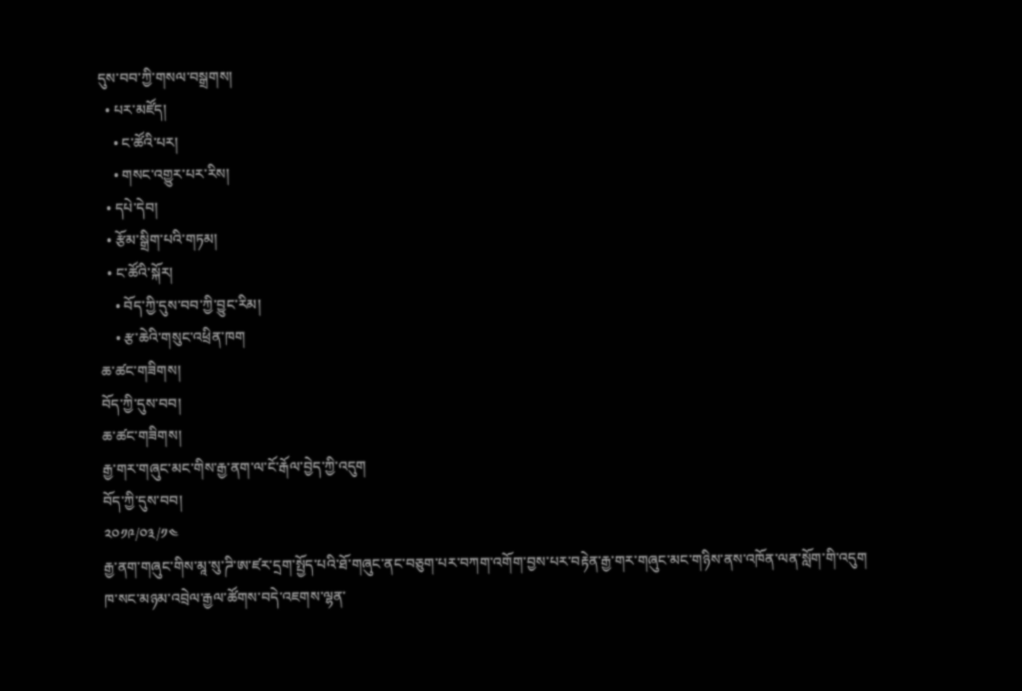དུས་བབ་ཀྱི་གསལ་བསྒྲགས།
  • པར་མཛོད།
    • ང་ཚོའི་པར།
    • གསང་འགྱུར་པར་རིས།
  • དཔེ་དེབ།
  • རྩོམ་སྒྲིག་པའི་གཏམ།
  • ང་ཚོའི་སྐོར།
    • བོད་ཀྱི་དུས་བབ་ཀྱི་བྱུང་རིམ།
    • རྩ་ཆེའི་གསུང་འཕྲིན་ཁག
ཆ་ཚང་གཟིགས།
བོད་ཀྱི་དུས་བབ།
ཆ་ཚང་གཟིགས།
རྒྱ་གར་གཞུང་མང་གིས་རྒྱ་ནག་ལ་ངོ་རྒོལ་བྱེད་ཀྱི་འདུག
བོད་ཀྱི་དུས་བབ།
༢༠༡༩/༠༣/༡༤
རྒྱ་ནག་གཞུང་གིས་མཱ་སུ་ཌི་ཨ་ཛར་དྲག་སྤྱོད་པའི་ཐོ་གཞུང་ནང་བཅུག་པར་བཀག་འགོག་བྱས་པར་བརྟེན་རྒྱ་གར་གཞུང་མང་གཉིས་ནས་འཁོན་ལན་སློག་གི་འདུག
ཁ་སང་མཉམ་འབྲེལ་རྒྱལ་ཚོགས་བདེ་འཇགས་ལྷན་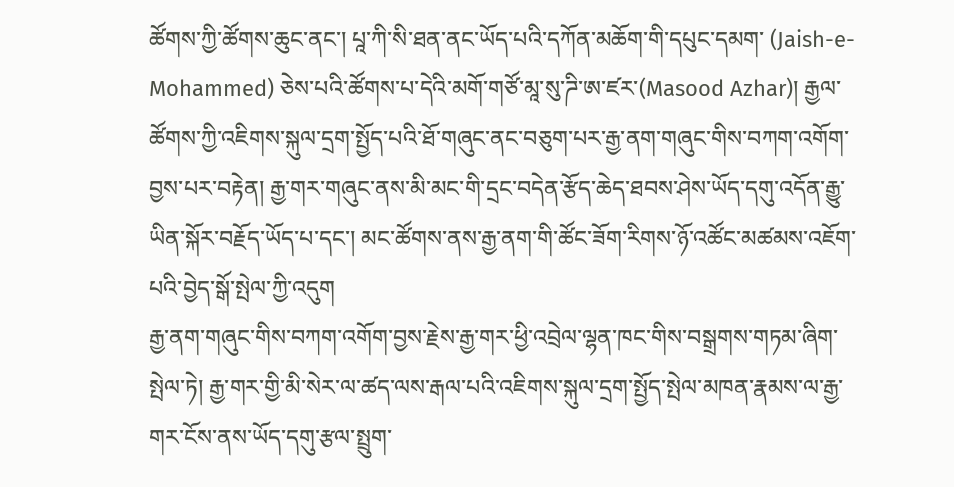ཚོགས་ཀྱི་ཚོགས་ཆུང་ནང་། པཱ་ཀི་སི་ཐན་ནང་ཡོད་པའི་དཀོན་མཆོག་གི་དཔུང་དམག་ (Jaish-e-Mohammed) ཅེས་པའི་ཚོགས་པ་དེའི་མགོ་གཙོ་མཱ་སུ་ཌི་ཨ་ཛར་(Masood Azhar)། རྒྱལ་ཚོགས་ཀྱི་འཇིགས་སྐུལ་དྲག་སྤྱོད་པའི་ཐོ་གཞུང་ནང་བཅུག་པར་རྒྱ་ནག་གཞུང་གིས་བཀག་འགོག་བྱས་པར་བརྟེན། རྒྱ་གར་གཞུང་ནས་མི་མང་གི་དྲང་བདེན་རྩོད་ཆེད་ཐབས་ཤེས་ཡོད་དགུ་འདོན་རྒྱུ་ཡིན་སྐོར་བརྗོད་ཡོད་པ་དང་། མང་ཚོགས་ནས་རྒྱ་ནག་གི་ཚོང་ཟོག་རིགས་ཉོ་འཚོང་མཚམས་འཇོག་པའི་བྱེད་སྒོ་སྤེལ་ཀྱི་འདུག
རྒྱ་ནག་གཞུང་གིས་བཀག་འགོག་བྱས་རྗེས་རྒྱ་གར་ཕྱི་འབྲེལ་ལྷན་ཁང་གིས་བསྒྲགས་གཏམ་ཞིག་སྤེལ་ཏེ། རྒྱ་གར་གྱི་མི་སེར་ལ་ཚད་ལས་རྒལ་པའི་འཇིགས་སྐུལ་དྲག་སྤྱོད་སྤེལ་མཁན་རྣམས་ལ་རྒྱ་གར་ངོས་ནས་ཡོད་དགུ་རྩལ་སྤྲུག་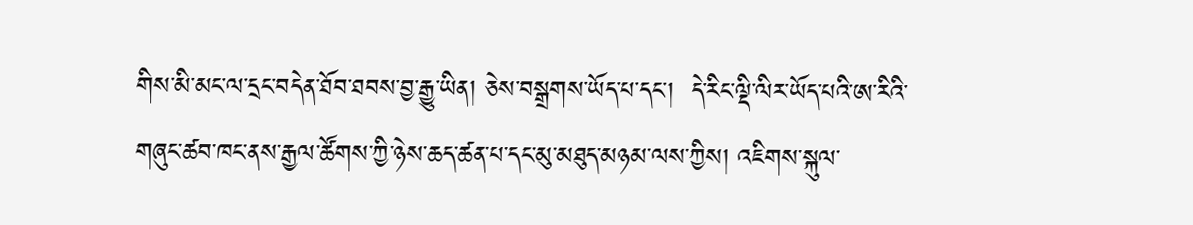གིས་མི་མང་ལ་དྲང་བདེན་ཐོབ་ཐབས་བྱ་རྒྱུ་ཡིན། ཅེས་བསྒྲགས་ཡོད་པ་དང་།  དེ་རིང་ལྡི་ལིར་ཡོད་པའི་ཨ་རིའི་གཞུང་ཚབ་ཁང་ནས་རྒྱལ་ཚོགས་ཀྱི་ཉེས་ཆད་ཚན་པ་དང་མུ་མཐུད་མཉམ་ལས་ཀྱིས། འཇིགས་སྐུལ་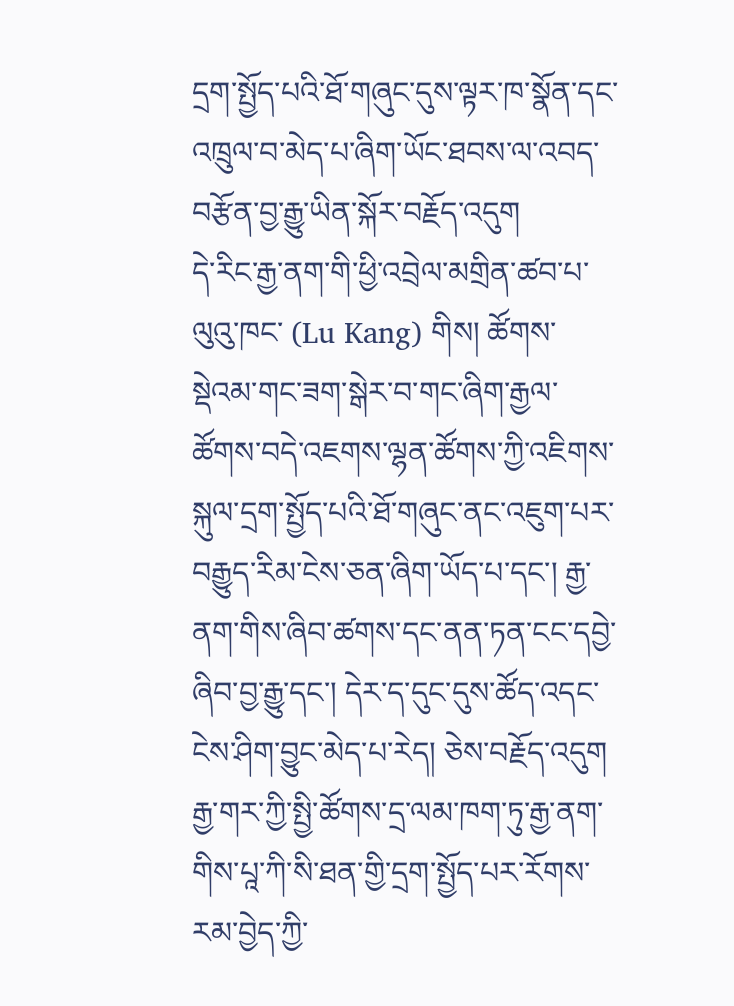དྲག་སྤྱོད་པའི་ཐོ་གཞུང་དུས་ལྟར་ཁ་སྣོན་དང་འཁྲུལ་བ་མེད་པ་ཞིག་ཡོང་ཐབས་ལ་འབད་བརྩོན་བྱ་རྒྱུ་ཡིན་སྐོར་བརྗོད་འདུག
དེ་རིང་རྒྱ་ནག་གི་ཕྱི་འབྲེལ་མགྲིན་ཚབ་པ་ལུའུ་ཁང་ (Lu Kang) གིས། ཚོགས་སྡེའམ་གང་ཟག་སྒེར་བ་གང་ཞིག་རྒྱལ་ཚོགས་བདེ་འཇགས་ལྷན་ཚོགས་ཀྱི་འཇིགས་སྐུལ་དྲག་སྤྱོད་པའི་ཐོ་གཞུང་ནང་འཇུག་པར་བརྒྱུད་རིམ་ངེས་ཅན་ཞིག་ཡོད་པ་དང་། རྒྱ་ནག་གིས་ཞིབ་ཚགས་དང་ནན་ཏན་ངང་དབྱེ་ཞིབ་བྱ་རྒྱུ་དང་། དེར་ད་དུང་དུས་ཚོད་འདང་ངེས་ཤིག་བྱུང་མེད་པ་རེད། ཅེས་བརྗོད་འདུག
རྒྱ་གར་ཀྱི་སྤྱི་ཚོགས་དྲ་ལམ་ཁག་ཏུ་རྒྱ་ནག་གིས་པཱ་ཀི་སི་ཐན་གྱི་དྲག་སྤྱོད་པར་རོགས་རམ་བྱེད་ཀྱི་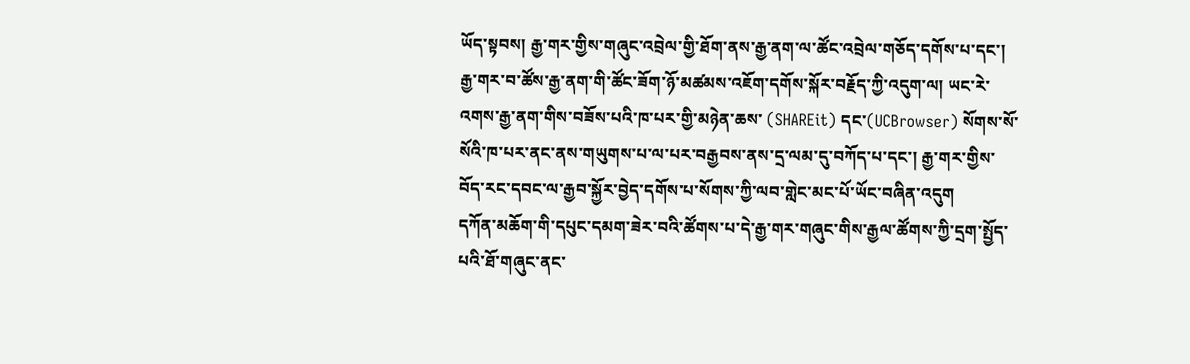ཡོད་སྟབས། རྒྱ་གར་གྱིས་གཞུང་འབྲེལ་གྱི་ཐོག་ནས་རྒྱ་ནག་ལ་ཚོང་འབྲེལ་གཅོད་དགོས་པ་དང་། རྒྱ་གར་བ་ཚོས་རྒྱ་ནག་གི་ཚོང་ཟོག་ཉོ་མཚམས་འཇོག་དགོས་སྐོར་བརྗོད་ཀྱི་འདུག་ལ། ཡང་རེ་འགས་རྒྱ་ནག་གིས་བཟོས་པའི་ཁ་པར་གྱི་མཉེན་ཆས་ (SHAREit) དང་(UCBrowser) སོགས་སོ་སོའི་ཁ་པར་ནང་ནས་གཡུགས་པ་ལ་པར་བརྒྱབས་ནས་དྲ་ལམ་དུ་བཀོད་པ་དང་། རྒྱ་གར་གྱིས་བོད་རང་དབང་ལ་རྒྱབ་སྐྱོར་བྱེད་དགོས་པ་སོགས་ཀྱི་ལབ་གླེང་མང་པོ་ཡོང་བཞིན་འདུག
དཀོན་མཆོག་གི་དཔུང་དམག་ཟེར་བའི་ཚོགས་པ་དེ་རྒྱ་གར་གཞུང་གིས་རྒྱལ་ཚོགས་ཀྱི་དྲག་སྤྱོད་པའི་ཐོ་གཞུང་ནང་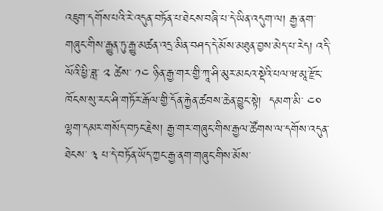འཇུག་དགོས་པའི་རེ་འདུན་བཏོན་པ་ཐེངས་བཞི་པ་དེ་ཡིན་འདུག་ལ། རྒྱ་ནག་གཞུང་གིས་རྒྱུན་ཏུ་རྒྱུ་མཚན་འདྲ་མིན་བཤད་དེ་མོས་མཐུན་བྱས་མེད་པ་རེད། འདི་ལོའི་ཕྱི་ཟླ་ ༢ ཚེས་ ༡༤ ཉིན་རྒྱ་གར་གྱི་ཀཱ་ཤི་མུར་མངའ་སྡེའི་པལ་ཝ་མཱ་རྫོང་ཁོངས་སུ་རང་ཤི་གཏོར་རྒོལ་གྱི་དོན་རྐྱེན་ཚབས་ཆེན་བྱུང་སྟེ།  དམག་མི་ ༤༠ ལྷག་དམར་གསོད་བཏང་རྗེས། རྒྱ་གར་གཞུང་གིས་རྒྱལ་ཚོགས་ལ་དགོས་འདུན་ཐེངས་ ༣ པ་དེ་བཏོན་ཡོད་ཀྱང་རྒྱ་ནག་གཞུང་གིས་མོས་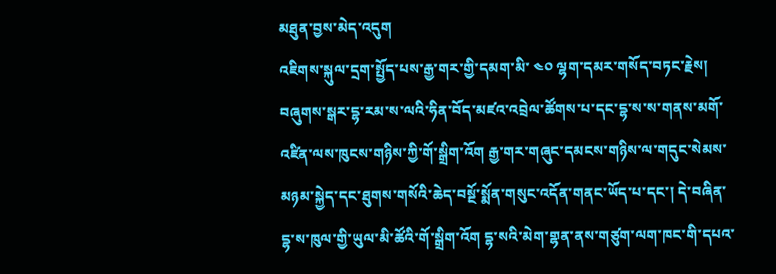མཐུན་བྱས་མེད་འདུག
འཇིགས་སྐུལ་དྲག་སྤྱོད་པས་རྒྱ་གར་གྱི་དམག་མི་ ༤༠ ལྷག་དམར་གསོད་བཏང་རྗེས། བཞུགས་སྒར་དྷ་རམ་ས་ལའི་ཧིན་བོད་མཛའ་འབྲེལ་ཚོགས་པ་དང་དྷ་ས་ས་གནས་མགོ་འཛིན་ལས་ཁུངས་གཉིས་ཀྱི་གོ་སྒྲིག་འོག རྒྱ་གར་གཞུང་དམངས་གཉིས་ལ་གདུང་སེམས་མཉམ་སྐྱེད་དང་ཐུགས་གསོའི་ཆེད་བསྔོ་སྨོན་གསུང་འདོན་གནང་ཡོད་པ་དང་། དེ་བཞིན་དྷ་ས་ཁུལ་གྱི་ཡུལ་མི་ཚོའི་གོ་སྒྲིག་འོག དྷ་སའི་མེག་གྷན་ནས་གཙུག་ལག་ཁང་གི་དཔའ་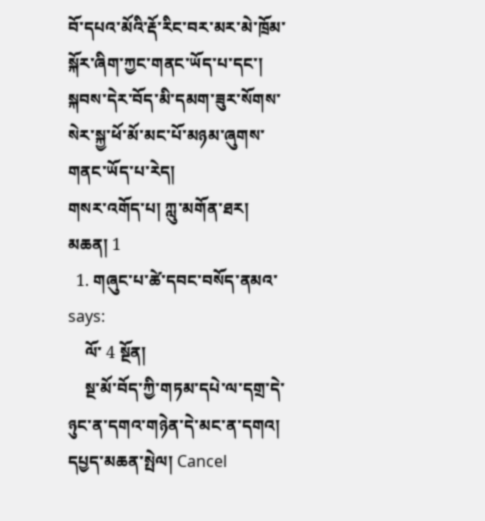བོ་དཔའ་མོའི་རྡོ་རིང་བར་མར་མེ་ཁྲོམ་སྐོར་ཞིག་ཀྱང་གནང་ཡོད་པ་དང་། སྐབས་དེར་བོད་མི་དམག་ཟུར་སོགས་སེར་སྐྱ་ཕོ་མོ་མང་པོ་མཉམ་ཞུགས་གནང་ཡོད་པ་རེད།
གསར་འགོད་པ། ཀླུ་མགོན་ཐར།
མཆན། 1
  1. གཞུང་པ་ཚེ་དབང་བསོད་ནམའ་ says:
    ལོ་ 4 སྔོན།
    སྔ་མོ་བོད་ཀྱི་གཏམ་དཔེ་ལ་དགྲ་དེ་ཉུང་ན་དགའ་གཉེན་དེ་མང་ན་དགའ།
དཔྱད་མཆན་སྤེལ། Cancel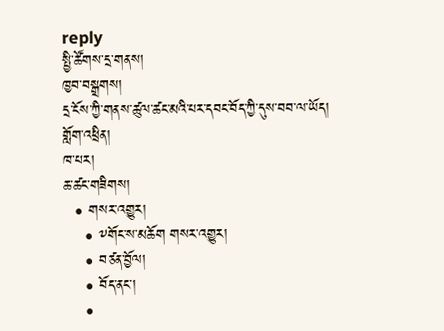reply
སྤྱི་ཚོགས་དྲ་གནས།
ཁྱབ་བསྒྲགས།
དྲ་ངོས་ཀྱི་གནས་ཚུལ་ཚང་མའི་པར་དབང་བོད་ཀྱི་དུས་བབ་ལ་ཡོད།
གློག་འཕྲིན།
ཁ་པར།
ཆ་ཚང་གཟིགས།
  • གསར་འགྱུར།
    • ༸གོང་ས་མཆོག གསར་འགྱུར།
    • བཙན་བྱོལ།
    • བོད་ནང་།
    •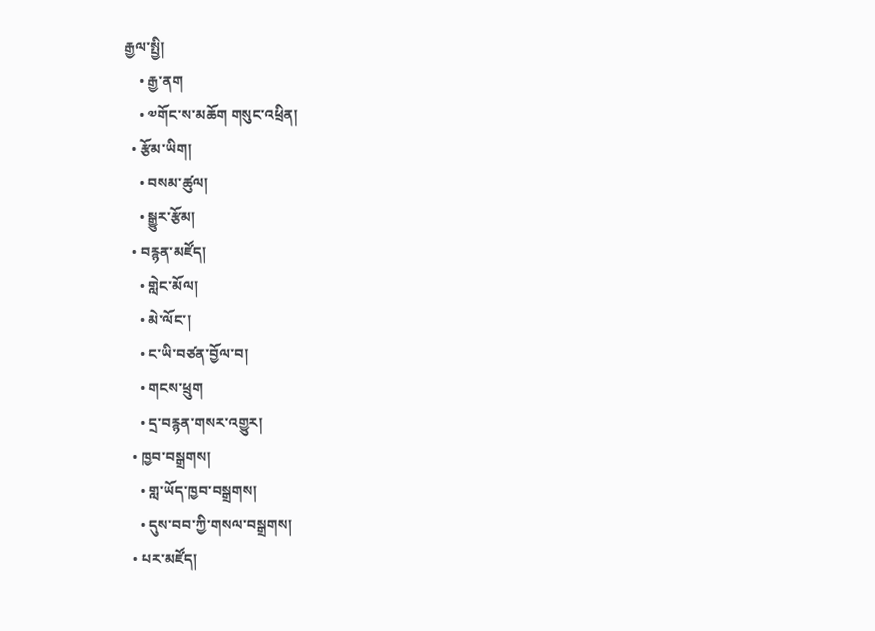རྒྱལ་སྤྱི།
    • རྒྱ་ནག
    • ༧གོང་ས་མཆོག གསུང་འཕྲིན།
  • རྩོམ་ཡིག།
    • བསམ་ཚུལ།
    • སྒྱུར་རྩོམ།
  • བརྙན་མཛོད།
    • གླེང་མོལ།
    • མེ་ལོང་།
    • ང་ཡི་བཙན་བྱོལ་བ།
    • གངས་ཕྲུག
    • དྲ་བརྙན་གསར་འགྱུར།
  • ཁྱབ་བསྒྲགས།
    • གླ་ཡོད་ཁྱབ་བསྒྲགས།
    • དུས་བབ་ཀྱི་གསལ་བསྒྲགས།
  • པར་མཛོད།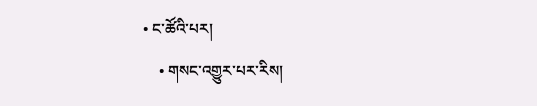• ང་ཚོའི་པར།
    • གསང་འགྱུར་པར་རིས།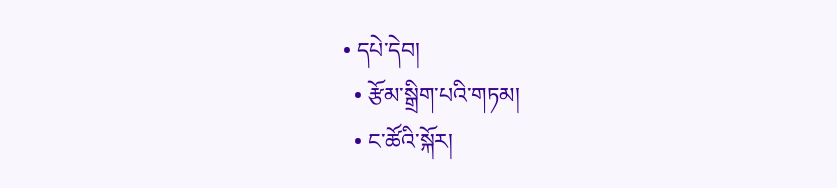• དཔེ་དེབ།
  • རྩོམ་སྒྲིག་པའི་གཏམ།
  • ང་ཚོའི་སྐོར།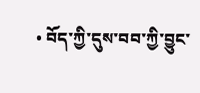• བོད་ཀྱི་དུས་བབ་ཀྱི་བྱུང་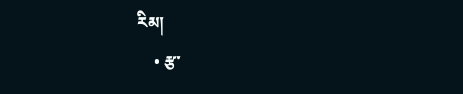རིམ།
    • རྩ་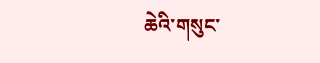ཆེའི་གསུང་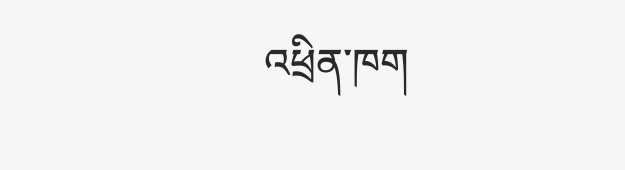འཕྲིན་ཁག